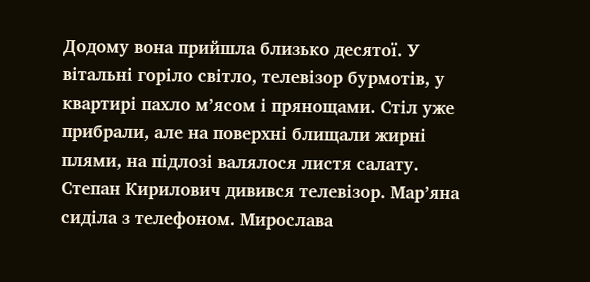Додому вона прийшла близько десятої. У вітальні горіло світло, телевізор бурмотів, у квартирі пахло м’ясом і прянощами. Стіл уже прибрали, але на поверхні блищали жирні плями, на підлозі валялося листя салату. Степан Кирилович дивився телевізор. Мар’яна сиділа з телефоном. Мирослава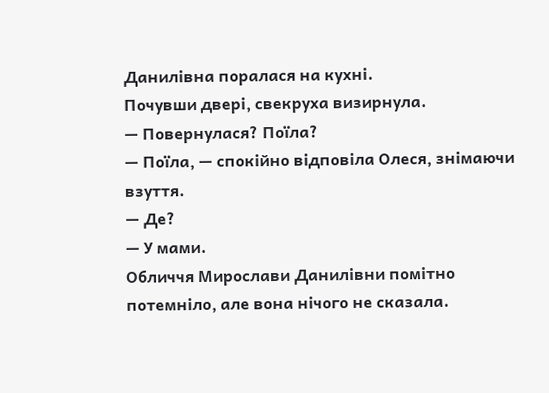Данилівна поралася на кухні.
Почувши двері, свекруха визирнула.
— Повернулася? Поїла?
— Поїла, — спокійно відповіла Олеся, знімаючи взуття.
— Де?
— У мами.
Обличчя Мирослави Данилівни помітно потемніло, але вона нічого не сказала.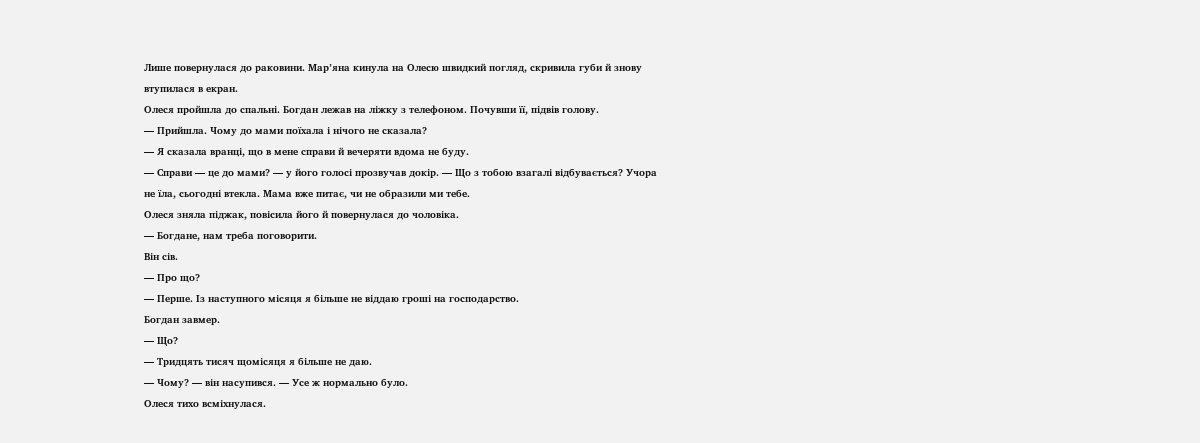Лише повернулася до раковини. Мар’яна кинула на Олесю швидкий погляд, скривила губи й знову втупилася в екран.
Олеся пройшла до спальні. Богдан лежав на ліжку з телефоном. Почувши її, підвів голову.
— Прийшла. Чому до мами поїхала і нічого не сказала?
— Я сказала вранці, що в мене справи й вечеряти вдома не буду.
— Справи — це до мами? — у його голосі прозвучав докір. — Що з тобою взагалі відбувається? Учора не їла, сьогодні втекла. Мама вже питає, чи не образили ми тебе.
Олеся зняла піджак, повісила його й повернулася до чоловіка.
— Богдане, нам треба поговорити.
Він сів.
— Про що?
— Перше. Із наступного місяця я більше не віддаю гроші на господарство.
Богдан завмер.
— Що?
— Тридцять тисяч щомісяця я більше не даю.
— Чому? — він насупився. — Усе ж нормально було.
Олеся тихо всміхнулася.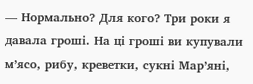— Нормально? Для кого? Три роки я давала гроші. На ці гроші ви купували м’ясо, рибу, креветки, сукні Мар’яні,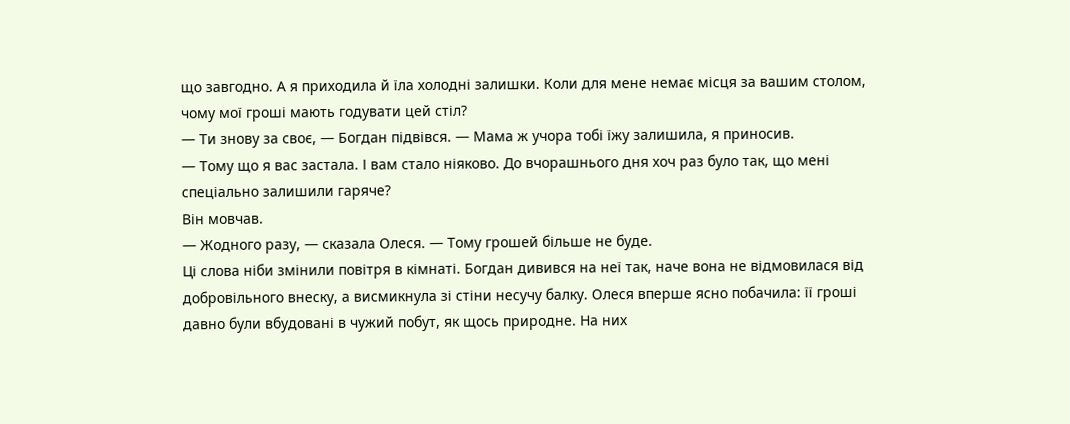що завгодно. А я приходила й їла холодні залишки. Коли для мене немає місця за вашим столом, чому мої гроші мають годувати цей стіл?
— Ти знову за своє, — Богдан підвівся. — Мама ж учора тобі їжу залишила, я приносив.
— Тому що я вас застала. І вам стало ніяково. До вчорашнього дня хоч раз було так, що мені спеціально залишили гаряче?
Він мовчав.
— Жодного разу, — сказала Олеся. — Тому грошей більше не буде.
Ці слова ніби змінили повітря в кімнаті. Богдан дивився на неї так, наче вона не відмовилася від добровільного внеску, а висмикнула зі стіни несучу балку. Олеся вперше ясно побачила: її гроші давно були вбудовані в чужий побут, як щось природне. На них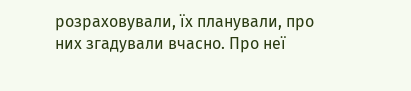розраховували, їх планували, про них згадували вчасно. Про неї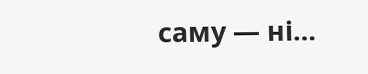саму — ні…